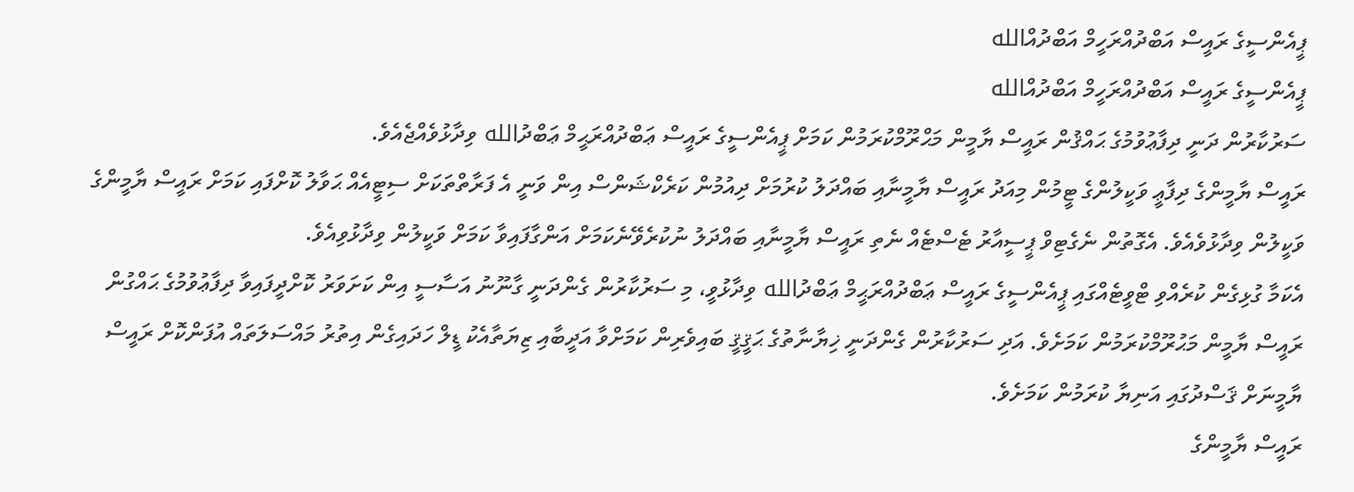ޕީއެންސީގެ ރައީސް އަބްދުއްރަހީމް އަބްދުއްالله
ޕީއެންސީގެ ރައީސް އަބްދުއްރަހީމް އަބްދުއްالله
ސަރުކާރުން ދަނީ ދިފާޢުވުމުގެ ޙައްޤުން ރައީސް ޔާމީން މަޙްރޫމްކުރަމުން ކަމަށް ޕީއެންސީގެ ރައީސް ޢަބްދުއްރަޙީމް ޢަބްދުالله ވިދާޅުވެއްޖެއެވެ.
ރައީސް ޔާމީންގެ ދިފާޢީ ވަކީލުންގެ ޓީމުން މިއަދު ރައީސް ޔާމީނާއި ބައްދަލު ކުރުމަށް ދިއުމުން ކަރެކްޝަންސް އިން ވަނީ އެ ފަރާތްތަކަށް ސިޓީއެއް ޙަވާލު ކޮށްފައި ކަމަށް ރައީސް ޔާމީންގެ ވަކީލުން ވިދާޅުވެއެވެ. އެގޮތުން ނެގެޓިވް ޕީސީއާރު ޓެސްޓެއް ނެތި ރައީސް ޔާމީނާއި ބައްދަލު ނުކުރެވޭނެކަމަށް އަންގާފައިވާ ކަމަށް ވަކީލުން ވިދާޅުވިއެވެ.
އެކަމާ ގުޅިގެން ކުރެއްވި ޓްވީޓެއްގައި ޕީއެންސީގެ ރައީސް ޢަބްދުއްރަޙީމް ޢަބްދުالله ވިދާޅުވީ، މި ސަރުކާރުން ގެންދަނީ ގާނޫނު އަސާސީ އިން ކަށަވަރު ކޮށްދީފައިވާ ދިފާޢުވުމުގެ ޙައްގުން ރައީސް ޔާމީން މަޙުރޫމްކުރަމުން ކަމަށެވެ. އަދި ސަރުކާރުން ގެންދަނީ ޚިޔާނާތުގެ ޙަޤީޤީ ބައިވެރިން ކަމަށްވާ އަދީބާއި ޒިޔަތާއެކު ޑީލް ހަދައިގެން އިތުރު މައްސަލަތައް އުފަންކޮށް ރައީސް ޔާމީނަށް ޤަސްދުގައި އަނިޔާ ކުރަމުން ކަމަށެވެ.
ރައީސް ޔާމީންގެ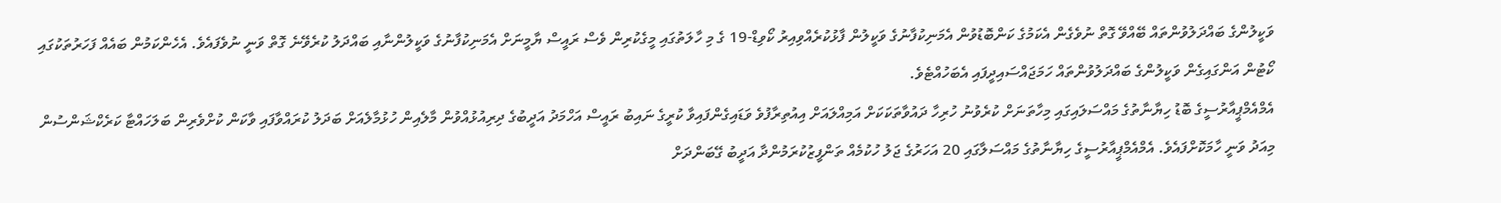ވަކީލުންގެ ބައްދަލުވުންތައް ބޭއްވޭ ގޮތް ނުވެގެން އެކަމުގެ ކަންބޮޑުވުން އެމަނިކުފާނުގެ ވަކީލުން ފާޅުކުރެއްވިއިރު ކޯވިޑް-19 ގެ މި ހާލަތުގައި މީގެކުރިން ވެސް ރައީސް ޔާމީނަށް އެމަނިކުފާނުގެ ވަކީލުންނާއި ބައްދަލު ކުރެވޭނެ ގޮތް ވަނީ ނުވެފައެވެ. އެހެންކަމުން ބައެއް ފަހަރުތަކުގައި ކޯޓުން އަންގައިގެން ވަކީލުންގެ ބައްދަލުވުންތައް ހަމަޖައްސައިދީފައި އެބަހުއްޓެވެ.
އެމްއެމްޕީއާރުސީގެ ބޮޑު ހިޔާނާތުގެ މައްސަލައިގައި މިހާތަނަށް ކުރެވުނު ހުރިހާ ދައުވާތަކަކަށް އަމިއްލައަށް އިއުތިރާފުވެ ވަޑައިގެންފައިވާ ކުރީގެ ނައިބު ރައީސް އަހްމަދު އަދީބުގެ ދިރިއުޅުއްވުން މާލެއިން ހުޅުމާލެއަށް ބަދަލު ކުރައްވާފައި ވާކަން ކުށްވެރިން ބަލަހައްޓާ ކަރެކްޝަންސުން މިއަދު ވަނީ ހާމަކޮށްފައެވެ. އެމްއެމްޕީއާރުސީގެ ހިޔާނާތުގެ މައްސަލާގައި 20 އަހަރުގެ ޖަލު ހުކުމެއް ތަންފީޒުކުރަމުންދާ އަދީބު ގޭބަންދަށް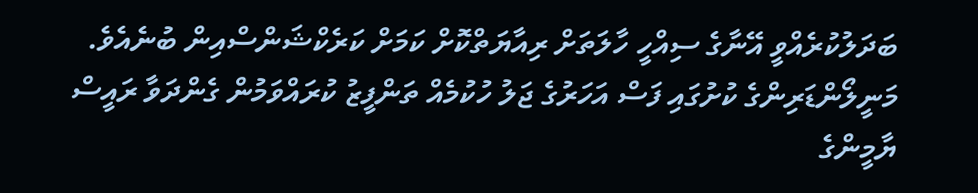ބަދަލުކުރެއްވީ އޭނާގެ ސިއްހީ ހާލަތަށް ރިއާޔަތްކޮށް ކަމަށް ކަރެކްޝަންސްއިން ބުނެއެވެ.
މަނީލޯންޑަރިންގެ ކުށުގައި ފަސް އަހަރުގެ ޖަލު ހުކުމެއް ތަންފީޒު ކުރައްވަމުން ގެންދަވާ ރައީސް ޔާމީންގެ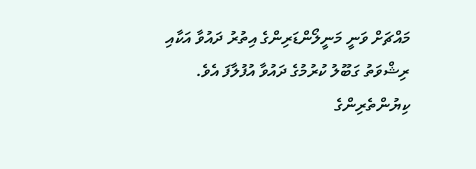މައްޗަށް ވަނީ މަނީލޯންޑަރިންގެ އިތުރު ދައުވާ އަކާއި ރިޝްވަތު ގަބޫލު ކުރުމުގެ ދައުވާ އުފުލާފަ އެވެ.
ކިޔުންތެރިންގެ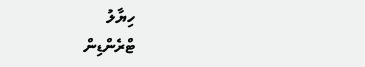ހިޔާލު
ޓްރެންޑިން